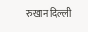रुखान दिल्ली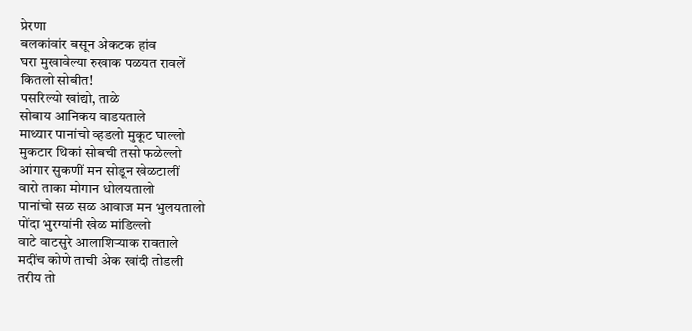प्रेरणा
बलकांवांर बसून अेकटक हांव
घरा मुखावेल्या रुखाक पळयत रावलें
कितलो सोबीत!
पसरिल्यो खांद्यो, ताळे
सोबाय आनिकय वाडयताले
माथ्यार पानांचो व्हडलो मुकूट घाल्लो
मुकटार थिकां सोबची तसो फळेल्लो
आंगार सुकणीं मन सोडून खेळटालीं
वारो ताका मोगान धोलयतालो
पानांचो सळ सळ आवाज मन भुलयतालो
पोंदा भुरग्यांनी खेळ मांडिल्लो
वाटे वाटसुरे आलाशिऱ्याक रावताले
मदींच कोणे ताची अेक खांदी तोडली
तरीय तो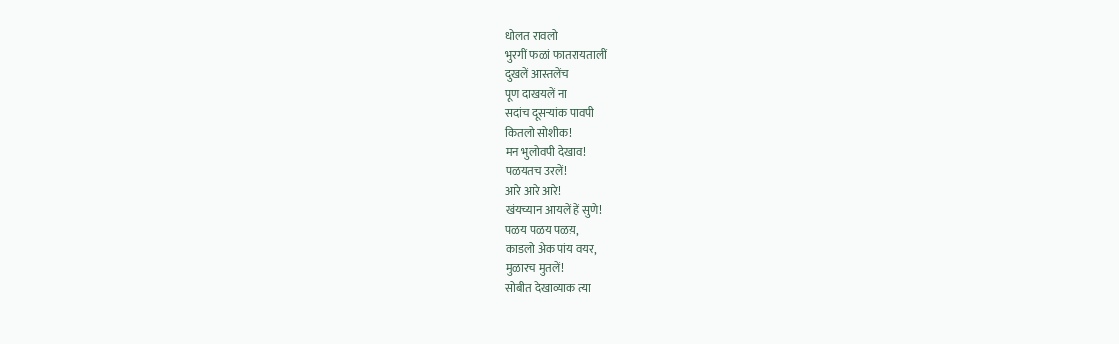धोलत रावलो
भुरगीं फळां फातरायतालीं
दुखलें आस्तलेंच
पूण दाखयलें ना
सदांच दूसऱ्यांक पावपी
कितलो सोशीक!
मन भुलोवपी देखाव!
पळयतच उरलें!
आरे आरे आरे!
खंयच्यान आयलें हें सुणे!
पळय पळय पळय़,
काडलो अेक पांय वयर,
मुळारच मुतलें!
सोबीत देखाव्याक त्या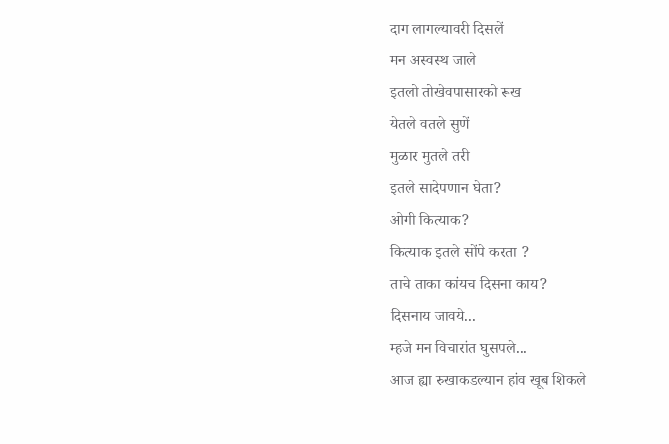दाग लागल्यावरी दिसलें
मन अस्वस्थ जाले
इतलो तोखेवपासारको रूख
येतले वतले सुणें
मुळार मुतले तरी
इतले सादेपणान घेता?
ओगी कित्याक?
कित्याक इतले सोंपे करता ?
ताचे ताका कांयच दिसना काय?
दिसनाय जावये...
म्हजे मन विचारांत घुसपले...
आज ह्या रुखाकडल्यान हांव खूब शिकले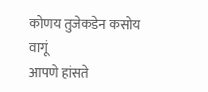कोणय तुजेकडेन कसोय वागूं
आपणे हांसते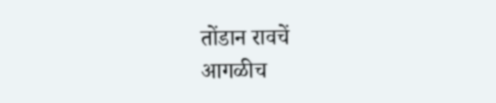तोंडान रावचें
आगळीच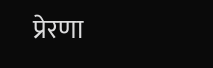प्रेरणा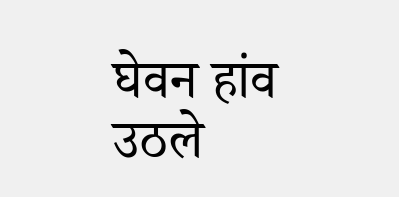घेवन हांव उठले